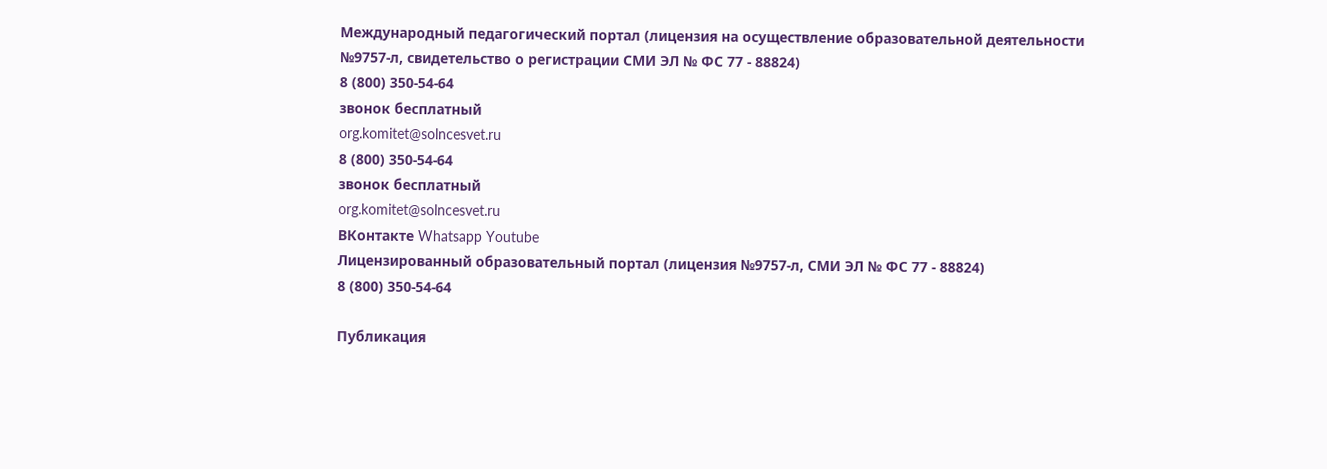Международный педагогический портал (лицензия на осуществление образовательной деятельности №9757-л, свидетельство о регистрации СМИ ЭЛ № ФС 77 - 88824)
8 (800) 350-54-64
звонок бесплатный
org.komitet@solncesvet.ru
8 (800) 350-54-64
звонок бесплатный
org.komitet@solncesvet.ru
ВКонтакте Whatsapp Youtube
Лицензированный образовательный портал (лицензия №9757-л, СМИ ЭЛ № ФС 77 - 88824)
8 (800) 350-54-64

Публикация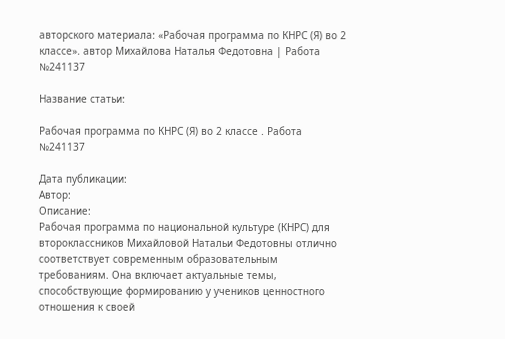авторского материала: «Рабочая программа по КНРС (Я) во 2 классе». автор Михайлова Наталья Федотовна | Работа №241137

Название статьи:

Рабочая программа по КНРС (Я) во 2 классе . Работа №241137

Дата публикации:
Автор:
Описание:
Рабочая программа по национальной культуре (КНРС) для второклассников Михайловой Натальи Федотовны отлично соответствует современным образовательным требованиям. Она включает актуальные темы, способствующие формированию у учеников ценностного отношения к своей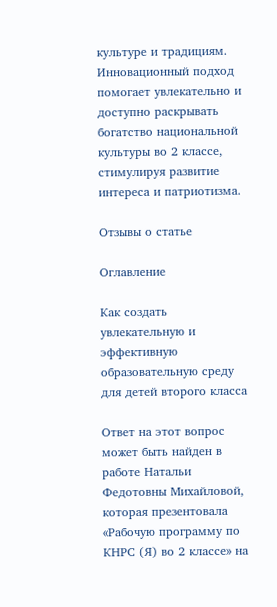культуре и традициям. Инновационный подход помогает увлекательно и доступно раскрывать богатство национальной культуры во 2 классе, стимулируя развитие интереса и патриотизма.

Отзывы о статье

Оглавление

Как создать увлекательную и эффективную образовательную среду для детей второго класса

Ответ на этот вопрос может быть найден в работе Натальи Федотовны Михайловой, которая презентовала «Рабочую программу по КНРС (Я) во 2 классе» на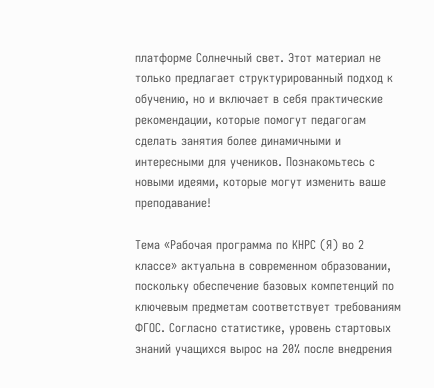платформе Солнечный свет. Этот материал не только предлагает структурированный подход к обучению, но и включает в себя практические рекомендации, которые помогут педагогам сделать занятия более динамичными и интересными для учеников. Познакомьтесь с новыми идеями, которые могут изменить ваше преподавание!

Тема «Рабочая программа по КНРС (Я) во 2 классе» актуальна в современном образовании, поскольку обеспечение базовых компетенций по ключевым предметам соответствует требованиям ФГОС. Согласно статистике, уровень стартовых знаний учащихся вырос на 20% после внедрения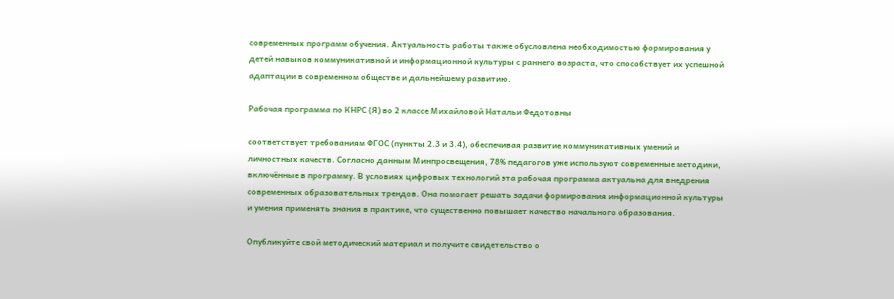современных программ обучения. Актуальность работы также обусловлена необходимостью формирования у детей навыков коммуникативной и информационной культуры с раннего возраста, что способствует их успешной адаптации в современном обществе и дальнейшему развитию.

Рабочая программа по КНРС (Я) во 2 классе Михайловой Натальи Федотовны

соответствует требованиям ФГОС (пункты 2.3 и 3.4), обеспечивая развитие коммуникативных умений и личностных качеств. Согласно данным Минпросвещения, 78% педагогов уже используют современные методики, включённые в программу. В условиях цифровых технологий эта рабочая программа актуальна для внедрения современных образовательных трендов. Она помогает решать задачи формирования информационной культуры и умения применять знания в практике, что существенно повышает качество начального образования.

Опубликуйте свой методический материал и получите свидетельство о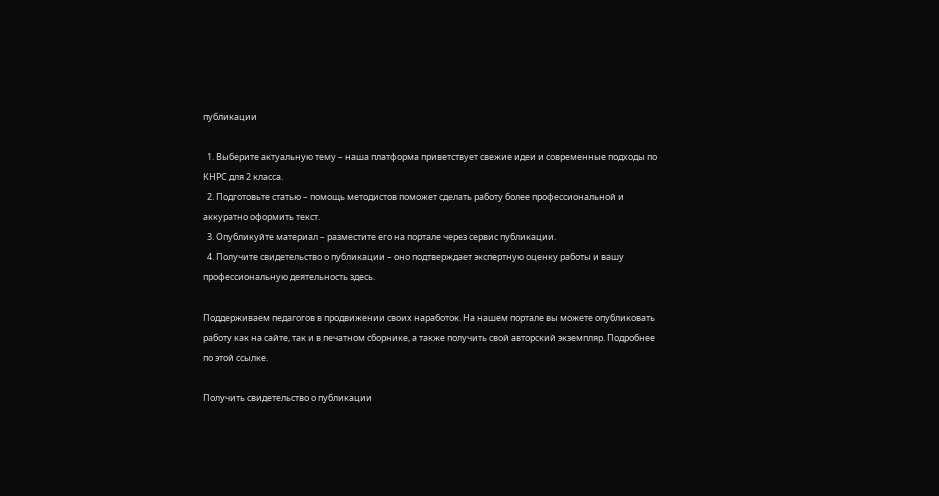публикации

  1. Выберите актуальную тему – наша платформа приветствует свежие идеи и современные подходы по КНРС для 2 класса.
  2. Подготовьте статью – помощь методистов поможет сделать работу более профессиональной и аккуратно оформить текст.
  3. Опубликуйте материал – разместите его на портале через сервис публикации.
  4. Получите свидетельство о публикации – оно подтверждает экспертную оценку работы и вашу профессиональную деятельность здесь.

Поддерживаем педагогов в продвижении своих наработок. На нашем портале вы можете опубликовать работу как на сайте, так и в печатном сборнике, а также получить свой авторский экземпляр. Подробнее по этой ссылке.

Получить свидетельство о публикации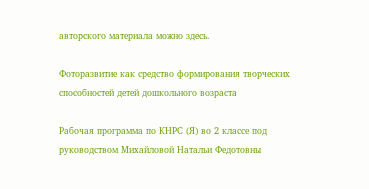авторского материала можно здесь.

Фоторазвитие как средство формирования творческих способностей детей дошкольного возраста

Рабочая программа по КНРС (Я) во 2 классе под руководством Михайловой Натальи Федотовны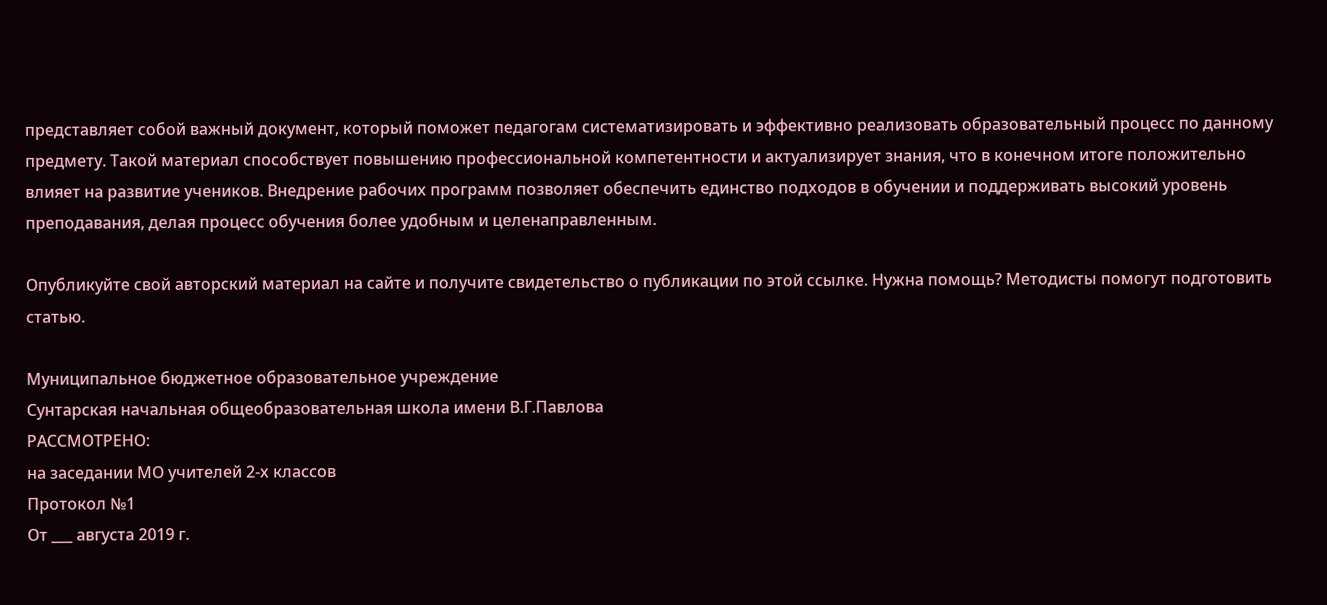представляет собой важный документ, который поможет педагогам систематизировать и эффективно реализовать образовательный процесс по данному предмету. Такой материал способствует повышению профессиональной компетентности и актуализирует знания, что в конечном итоге положительно влияет на развитие учеников. Внедрение рабочих программ позволяет обеспечить единство подходов в обучении и поддерживать высокий уровень преподавания, делая процесс обучения более удобным и целенаправленным.

Опубликуйте свой авторский материал на сайте и получите свидетельство о публикации по этой ссылке. Нужна помощь? Методисты помогут подготовить статью.

Муниципальное бюджетное образовательное учреждение
Сунтарская начальная общеобразовательная школа имени В.Г.Павлова
РАССМОТРЕНО:
на заседании МО учителей 2-х классов
Протокол №1
От ___ августа 2019 г.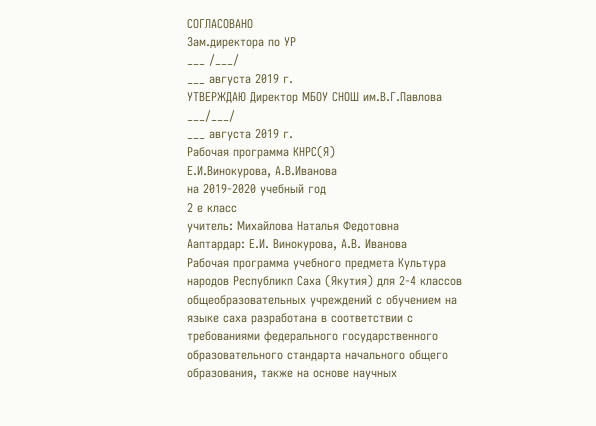СОГЛАСОВАНО
Зам.директора по УР
___ /___/
___ августа 2019 г.
УТВЕРЖДАЮ Директор МБОУ СНОШ им.В.Г.Павлова ___/___/
___ августа 2019 г.
Рабочая программа КНРС(Я)
Е.И.Винокурова, А.В.Иванова
на 2019-2020 учебный год
2 е класс
учитель: Михайлова Наталья Федотовна
Ааптардар: Е.И. Винокурова, А.В. Иванова
Рабочая программа учебного предмета Культура народов Республикп Саха (Якутия) для 2-4 классов общеобразовательных учреждений с обучением на языке саха разработана в соответствии с требованиями федерального государственного образовательного стандарта начального общего образования, также на основе научных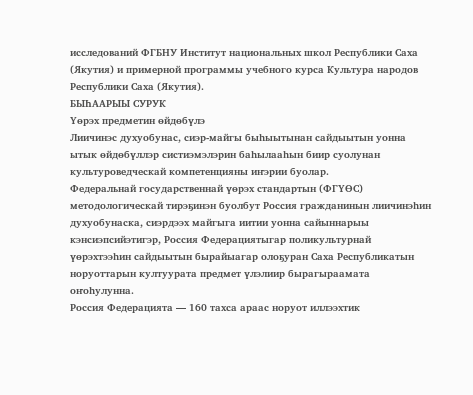исследований ФГБНУ Институт национальных школ Республики Саха (Якутия) и примерной программы учебного курса Культура народов Республики Саха (Якутия).
БЫҺААРЫЫ СУРУК
Үөрэх предметин өйдөбүлэ
Лиичинэс духуобунас, сиэр-майгы быһыытынан сайдыытын уонна ытык өйдөбүллэр систиэмэлэрин баһылааһын биир суолунан культуроведческай компетенцияны иҥэрии буолар.
Федеральнай государственнай үөрэх стандартын (ФГҮӨС) методологическай тирэҕинэн буолбут Россия гражданинын лиичинэһин духуобунаска, сиэрдээх майгыга иитии уонна сайыннарыы кэнсиэпсийэтигэр, Россия Федерациятыгар поликультурнай үөрэхтээһин сайдыытын бырайыагар олоҕуран Саха Республикатын норуоттарын култуурата предмет үлэлиир бырагыраамата оҥоһулунна.
Россия Федерацията — 160 тахса араас норуот иллээхтик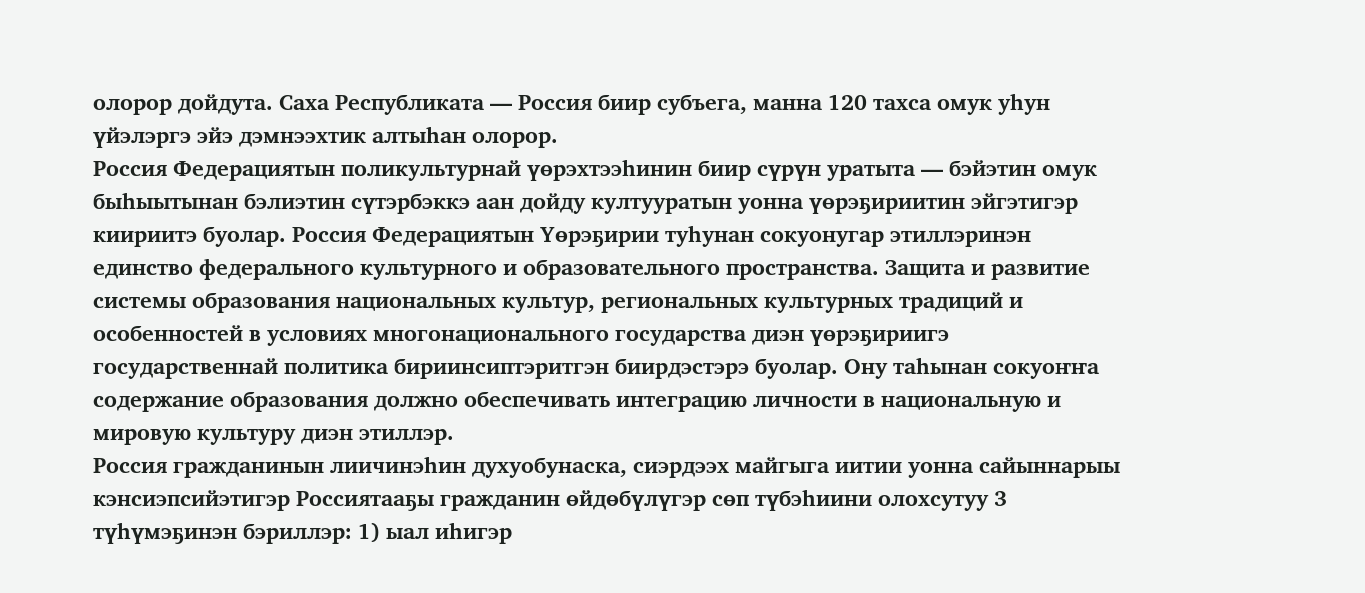олорор дойдута. Саха Республиката — Россия биир субъега, манна 120 тахса омук уһун үйэлэргэ эйэ дэмнээхтик алтыһан олорор.
Россия Федерациятын поликультурнай үөрэхтээһинин биир сүрүн уратыта — бэйэтин омук быһыытынан бэлиэтин сүтэрбэккэ аан дойду култууратын уонна үөрэҕириитин эйгэтигэр киириитэ буолар. Россия Федерациятын Үөрэҕирии туһунан сокуонугар этиллэринэн единство федерального культурного и образовательного пространства. Защита и развитие системы образования национальных культур, региональных культурных традиций и особенностей в условиях многонационального государства диэн үөрэҕириигэ государственнай политика бириинсиптэритгэн биирдэстэрэ буолар. Ону таһынан сокуоҥҥа содержание образования должно обеспечивать интеграцию личности в национальную и мировую культуру диэн этиллэр.
Россия гражданинын лиичинэһин духуобунаска, сиэрдээх майгыга иитии уонна сайыннарыы кэнсиэпсийэтигэр Россиятааҕы гражданин өйдөбүлүгэр сөп түбэһиини олохсутуу 3 түһүмэҕинэн бэриллэр: 1) ыал иһигэр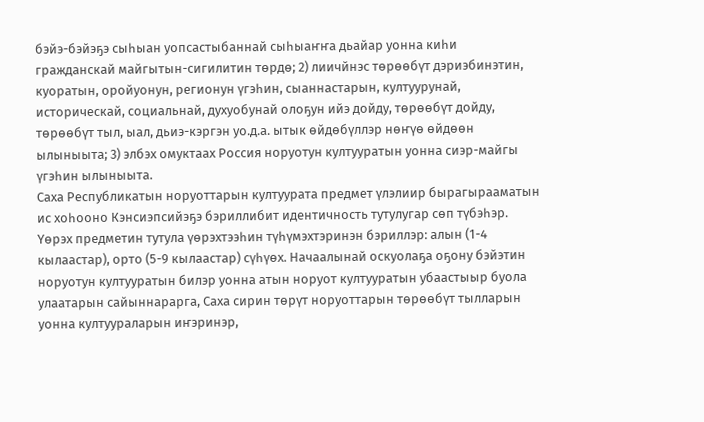бэйэ-бэйэҕэ сыһыан уопсастыбаннай сыһыаҥҥа дьайар уонна киһи гражданскай майгытын-сигилитин төрдө; 2) лиичйнэс төрөөбүт дэриэбинэтин, куоратын, оройуонун, регионун үгэһин, сыаннастарын, култуурунай, историческай, социальнай, духуобунай олоҕун ийэ дойду, төрөөбүт дойду, төрөөбүт тыл, ыал, дьиэ-кэргэн уо.д.а. ытык өйдөбүллэр нөҥүө өйдөөн ылыныыта; 3) элбэх омуктаах Россия норуотун култууратын уонна сиэр-майгы үгэһин ылыныыта.
Саха Республикатын норуоттарын култуурата предмет үлэлиир бырагырааматын ис хоһооно Кэнсиэпсийэҕэ бэриллибит идентичность тутулугар сөп түбэһэр. Үөрэх предметин тутула үөрэхтээһин түһүмэхтэринэн бэриллэр: алын (1-4 кылаастар), орто (5-9 кылаастар) сүһүөх. Начаалынай оскуолаҕа оҕону бэйэтин норуотун култууратын билэр уонна атын норуот култууратын убаастыыр буола улаатарын сайыннарарга, Саха сирин төрүт норуоттарын төрөөбүт тылларын уонна култуураларын иҥэринэр,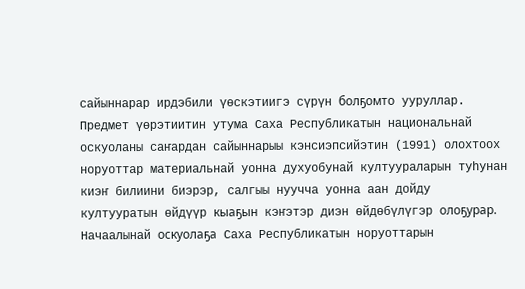сайыннарар ирдэбили үөскэтиигэ сүрүн болҕомто ууруллар. Предмет үөрэтиитин утума Саха Республикатын национальнай оскуоланы саҥардан сайыннарыы кэнсиэпсийэтин (1991) олохтоох норуоттар материальнай уонна духуобунай култуураларын туһунан киэҥ билиини биэрэр, салгыы нуучча уонна аан дойду култууратын өйдүүр кыаҕын кэҥэтэр диэн өйдөбүлүгэр олоҕурар.
Начаалынай оскуолаҕа Саха Республикатын норуоттарын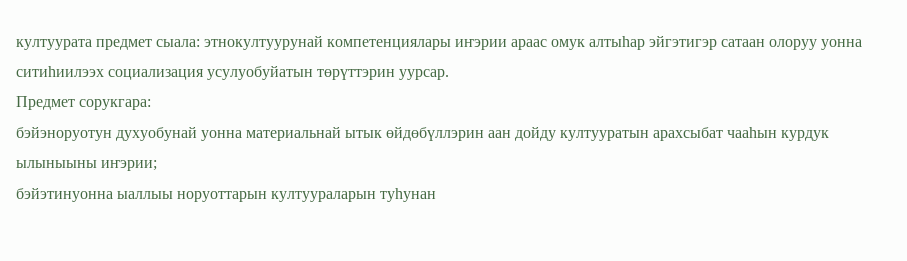култуурата предмет сыала: этнокултуурунай компетенциялары иҥэрии араас омук алтыһар эйгэтигэр сатаан олоруу уонна ситиһиилээх социализация усулуобуйатын төрүттэрин уурсар.
Предмет сорукгара:
бэйэноруотун духуобунай уонна материальнай ытык өйдөбүллэрин аан дойду култууратын арахсыбат чааһын курдук ылыныыны иҥэрии;
бэйэтинуонна ыаллыы норуоттарын култуураларын туһунан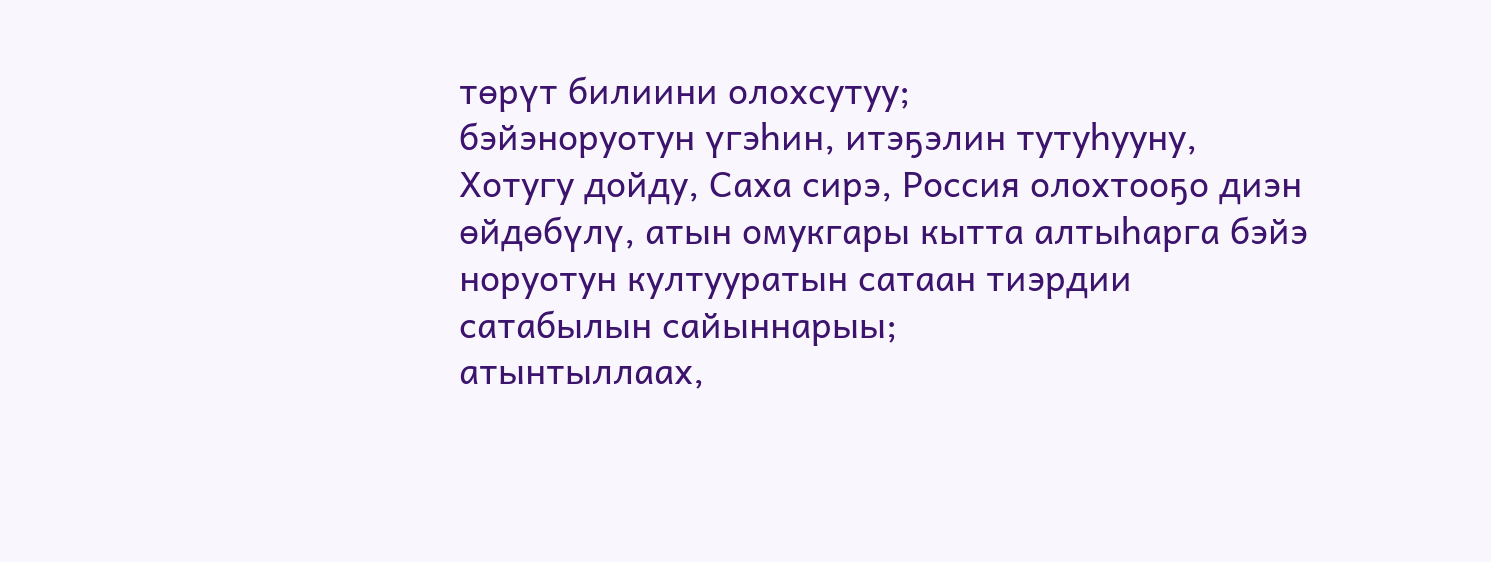төрүт билиини олохсутуу;
бэйэноруотун үгэһин, итэҕэлин тутуһууну, Хотугу дойду, Саха сирэ, Россия олохтооҕо диэн өйдөбүлү, атын омукгары кытта алтыһарга бэйэ норуотун култууратын сатаан тиэрдии сатабылын сайыннарыы;
атынтыллаах,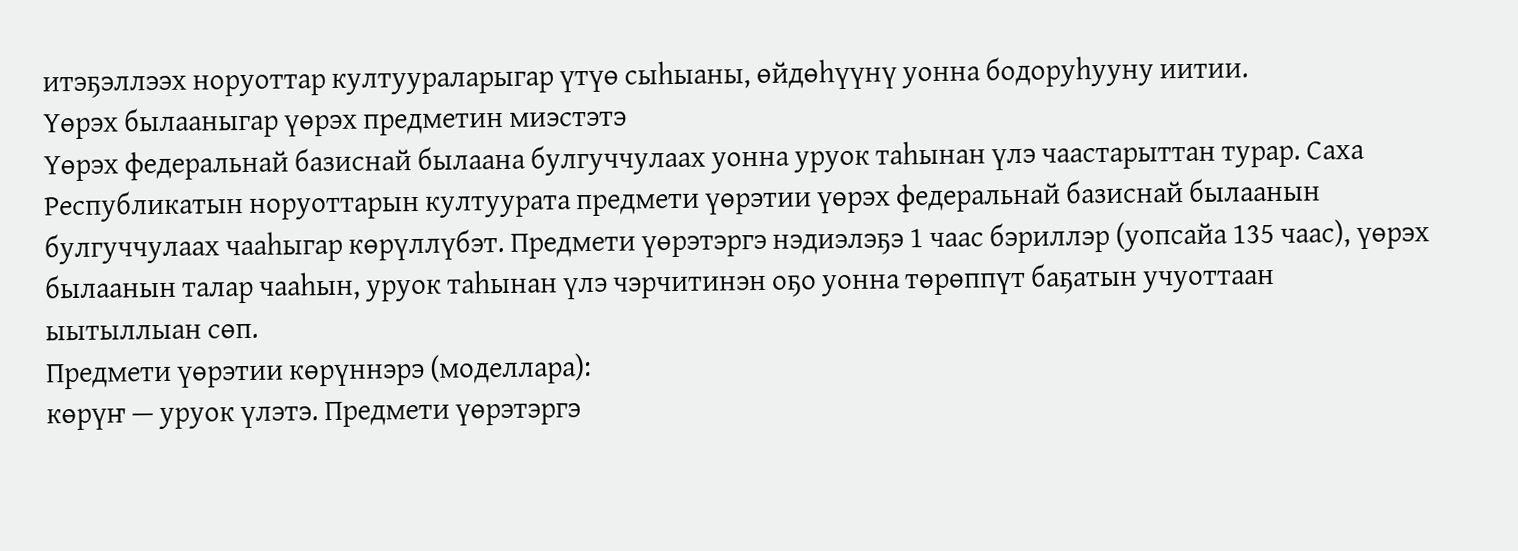итэҕэллээх норуоттар култуураларыгар үтүө сыһыаны, өйдөһүүнү уонна бодоруһууну иитии.
Үөрэх былааныгар үөрэх предметин миэстэтэ
Үөрэх федеральнай базиснай былаана булгуччулаах уонна уруок таһынан үлэ чаастарыттан турар. Саха Республикатын норуоттарын култуурата предмети үөрэтии үөрэх федеральнай базиснай былаанын булгуччулаах чааһыгар көрүллүбэт. Предмети үөрэтэргэ нэдиэлэҕэ 1 чаас бэриллэр (уопсайа 135 чаас), үөрэх былаанын талар чааһын, уруок таһынан үлэ чэрчитинэн оҕо уонна төрөппүт баҕатын учуоттаан ыытыллыан сөп.
Предмети үөрэтии көрүннэрэ (моделлара):
көрүҥ — уруок үлэтэ. Предмети үөрэтэргэ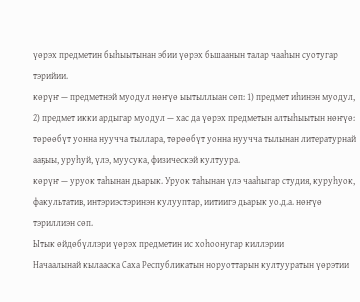үөрэх предметин быһыытынан эбии үөрэх бьшаанын талар чааһын суотугар тэрийии.
көрүҥ — предметнэй муодул нөҥүө ыытыллыан сөп: 1) предмет иһинэн муодул, 2) предмет икки ардыгар муодул — хас да үөрэх предметын алтыһыытын нөҥүө: төрөөбүт уонна нуучча тыллара, төрөөбүт уонна нуучча тылынан литературнай ааҕыы, уруһуй, үлэ, муусука, физическэй култуура.
көрүҥ — уруок таһынан дьарык. Уруок таһынан үлэ чааһыгар студия, куруһуок, факультатив, интэриэстэринэн кулууптар, иитиигэ дьарык уо.д.а. нөҥүө тэриллиэн сөп.
Ытык өйдөбүллэри үөрэх предметин ис хоһоонугар киллэрии
Начаалынай кылааска Саха Республикатын норуоттарын култууратын үөрэтии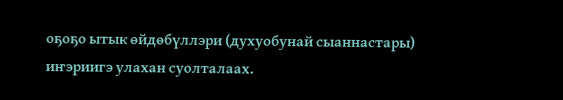оҕоҕо ытык өйдөбүллэри (духуобунай сыаннастары) иҥэриигэ улахан суолталаах.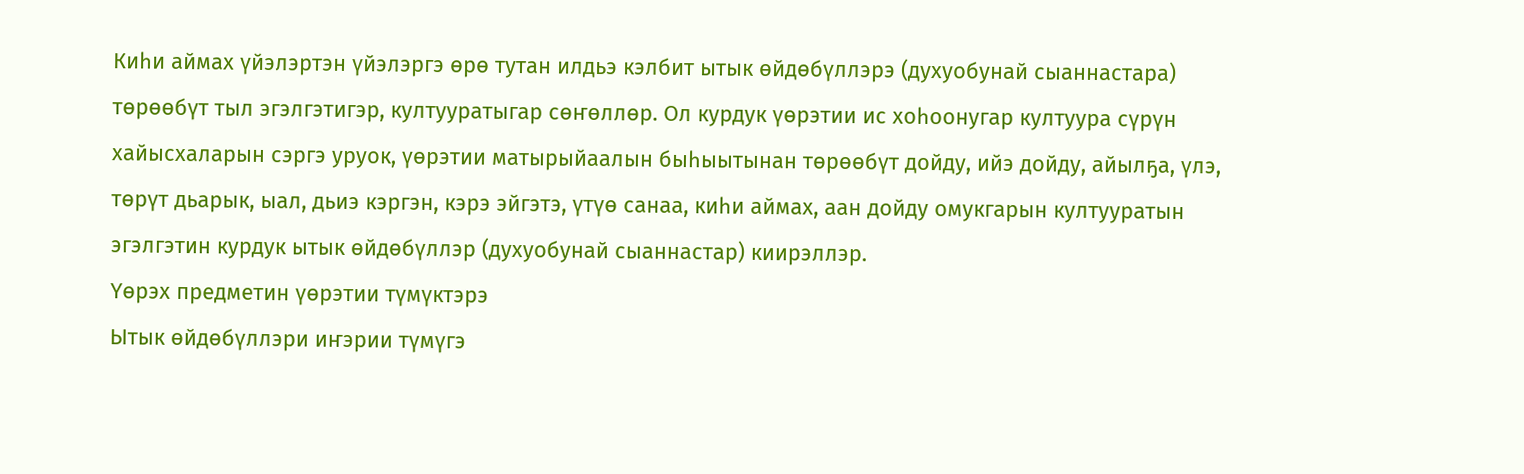Киһи аймах үйэлэртэн үйэлэргэ өрө тутан илдьэ кэлбит ытык өйдөбүллэрэ (духуобунай сыаннастара) төрөөбүт тыл эгэлгэтигэр, култууратыгар сөҥөллөр. Ол курдук үөрэтии ис хоһоонугар култуура сүрүн хайысхаларын сэргэ уруок, үөрэтии матырыйаалын быһыытынан төрөөбүт дойду, ийэ дойду, айылҕа, үлэ, төрүт дьарык, ыал, дьиэ кэргэн, кэрэ эйгэтэ, үтүө санаа, киһи аймах, аан дойду омукгарын култууратын эгэлгэтин курдук ытык өйдөбүллэр (духуобунай сыаннастар) киирэллэр.
Үөрэх предметин үөрэтии түмүктэрэ
Ытык өйдөбүллэри иҥэрии түмүгэ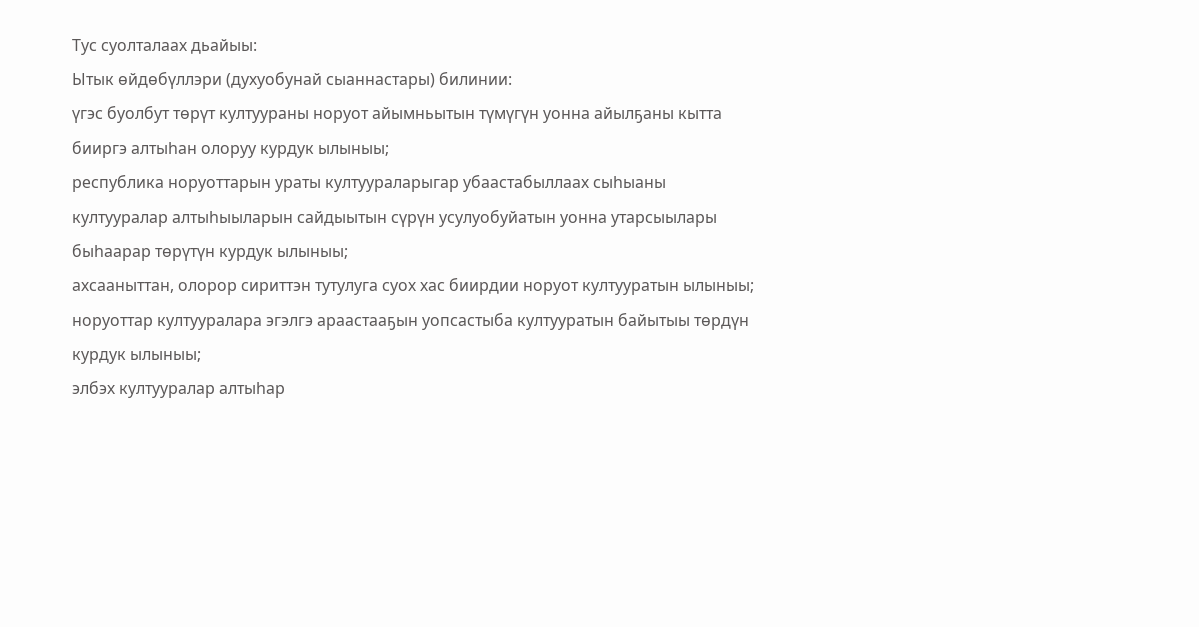Тус суолталаах дьайыы:
Ытык өйдөбүллэри (духуобунай сыаннастары) билинии:
үгэс буолбут төрүт култуураны норуот айымньытын түмүгүн уонна айылҕаны кытта бииргэ алтыһан олоруу курдук ылыныы;
республика норуоттарын ураты култуураларыгар убаастабыллаах сыһыаны култууралар алтыһыыларын сайдыытын сүрүн усулуобуйатын уонна утарсыылары быһаарар төрүтүн курдук ылыныы;
ахсааныттан, олорор сириттэн тутулуга суох хас биирдии норуот култууратын ылыныы;
норуоттар култууралара эгэлгэ араастааҕын уопсастыба култууратын байытыы төрдүн курдук ылыныы;
элбэх култууралар алтыһар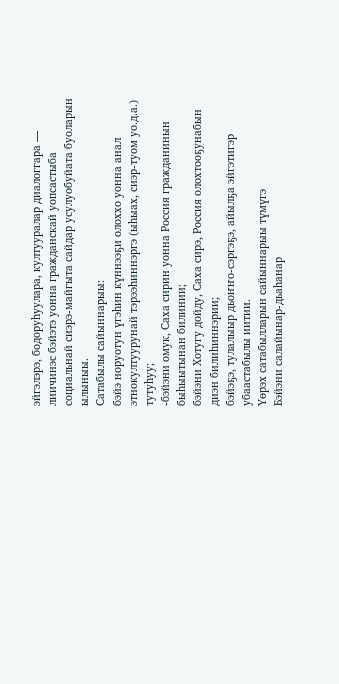эйгэлэрэ, бодоруһуулара, култууралар диалоггара — лиичинэс бэйэтэ уонна гражданскай уопсастыба социальнай сиэрэ-майгыта сайдар усулуобуйата буоларын ылыныы.
Сатабылы сайыннарыы:
бэйэ норуотун үгэһин күннээҕи олоххо уонна анал этнокултуурунай тэрээһиннэргэ (ыһыах, сиэр-туом уо.д.а.) тутуһуу;
-бэйэни омук, Саха сирин уонна Россия гражданинын быһыытынан билинии;
бэйэни Хотугу дойду, Саха сирэ, Россия олохтооҕунабын диэн билиһиннэрии;
бэйэҕэ, тулалыыр дьоҥҥо-сэргэҕэ, айылҕа эйгэтигэр убаастабылы иитии.
Үөрэх сатабылларын сайыннарыы түмүгэ
Бэйэни салайынар-дьаһанар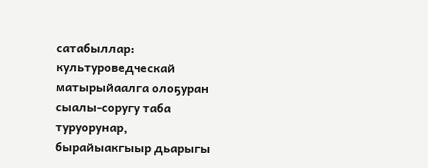сатабыллар:
культуроведческай матырыйаалга олоҕуран сыалы-соругу таба туруорунар, бырайыакгыыр дьарыгы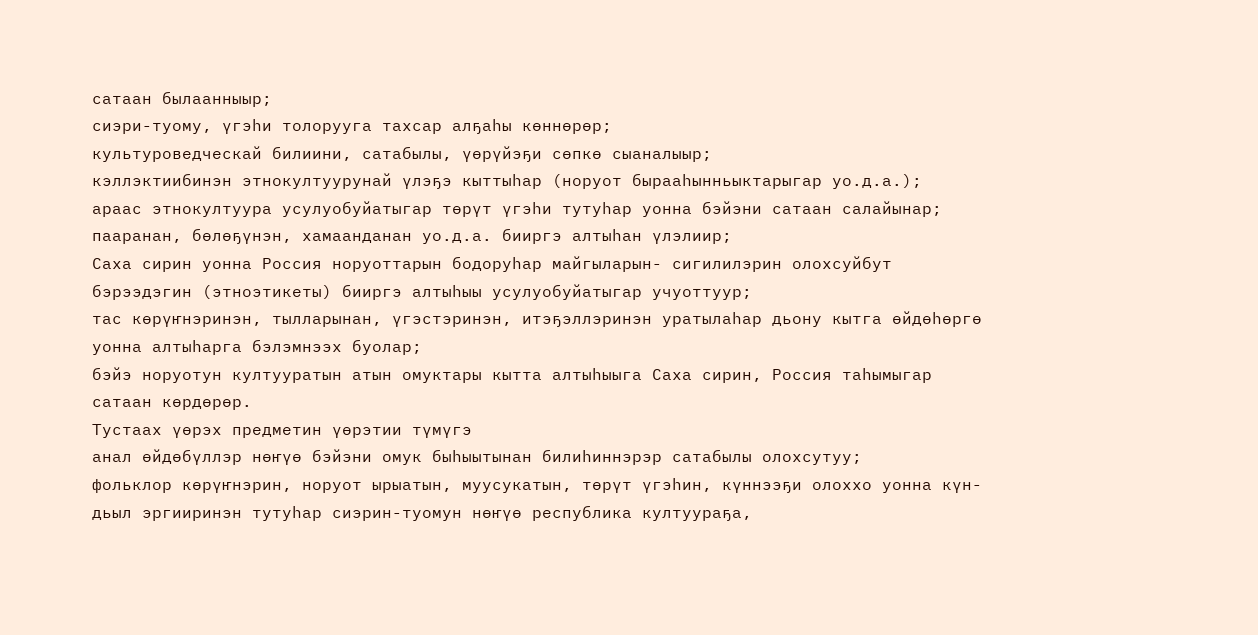сатаан былаанныыр;
сиэри-туому, үгэһи толорууга тахсар алҕаһы көннөрөр;
культуроведческай билиини, сатабылы, үөрүйэҕи сөпкө сыаналыыр;
кэллэктиибинэн этнокултуурунай үлэҕэ кыттыһар (норуот бырааһынньыктарыгар уо.д.а.);
араас этнокултуура усулуобуйатыгар төрүт үгэһи тутуһар уонна бэйэни сатаан салайынар;
пааранан, бөлөҕүнэн, хамаанданан уо.д.а. бииргэ алтыһан үлэлиир;
Саха сирин уонна Россия норуоттарын бодоруһар майгыларын- сигилилэрин олохсуйбут бэрээдэгин (этноэтикеты) бииргэ алтыһыы усулуобуйатыгар учуоттуур;
тас көрүҥнэринэн, тылларынан, үгэстэринэн, итэҕэллэринэн уратылаһар дьону кытга өйдөһөргө уонна алтыһарга бэлэмнээх буолар;
бэйэ норуотун култууратын атын омуктары кытта алтыһыыга Саха сирин, Россия таһымыгар сатаан көрдөрөр.
Тустаах үөрэх предметин үөрэтии түмүгэ
анал өйдөбүллэр нөҥүө бэйэни омук быһыытынан билиһиннэрэр сатабылы олохсутуу;
фольклор көрүҥнэрин, норуот ырыатын, муусукатын, төрүт үгэһин, күннээҕи олоххо уонна күн-дьыл эргииринэн тутуһар сиэрин-туомун нөҥүө республика култуураҕа,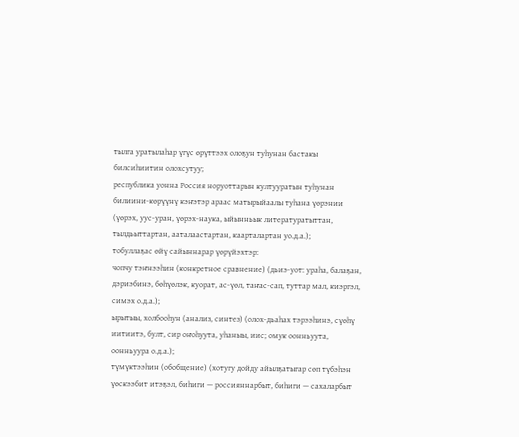тылга уратылаһар үгүс өрүттээх олоҕун туһунан бастакы билсиһиитин олохсутуу;
республика уонна Россия норуоттарын култууратын туһунан билиини-көрүүнү кэҥэтэр араас матырыйаалы туһана үөрэнии (үөрэх, уус-уран, үөрэх-наука, ыйынньык литературатыттан, тылдьыттартан, ааталаастартан, каарталартан уо.д.а.);
тобуллаҕас өйү сайыннарар үөрүйэхтэр:
чопчу тэҥнээһин (конкретное сравнение) (дьиэ-уот: ураһа, балаҕан, дэриэбинэ, бөһүөлэк, куорат, ас-үөл, таҥас-сап, туттар мал, киэргэл, симэх о.д.а.);
ырытыы, холбооһун (анализ, синтез) (олох-дьаһах тэрээһинэ, сүөһү иитиитэ, булт, сир оҥоһуута, уһаныы, иис; омук оонньуута, оонньуура о.д.а.);
түмүктээһин (обобщение) (хотугу дойду айылҕатыгар сөп түбэһэн үөскээбит итэҕэл, биһиги — россияннарбыт, биһиги — сахаларбыт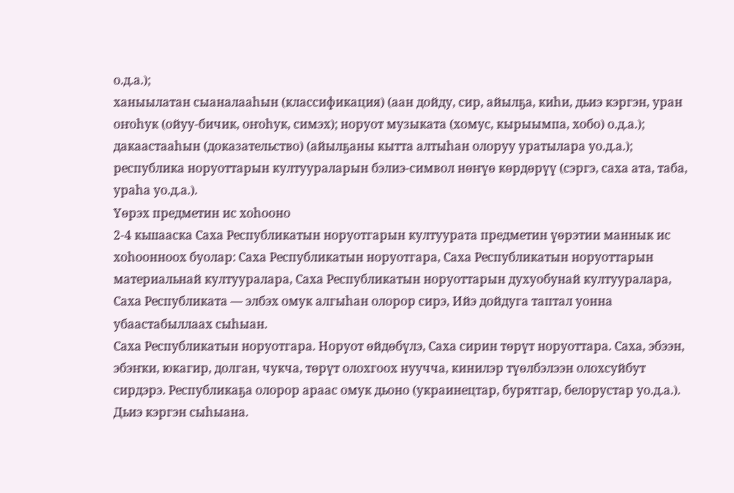о.д.а.);
ханыылатан сыаналааһын (классификация) (аан дойду, сир, айылҕа, киһи, дьиэ кэргэн, уран оҥоһук (ойуу-бичик, оҥоһук, симэх); норуот музыката (хомус, кырыымпа, хобо) о.д.а.);
дакаастааһын (доказательство) (айылҕаны кытта алтыһан олоруу уратылара уо.д.а.);
республика норуоттарын култуураларын бэлиэ-символ нөҥүө көрдөрүү (сэргэ, саха ата, таба, ураһа уо.д.а.).
Үөрэх предметин ис хоһооно
2-4 кьшааска Саха Республикатын норуотгарын култуурата предметин үөрэтии маннык ис хоһоонноох буолар: Саха Республикатын норуотгара, Саха Республикатын норуоттарын материальнай култууралара, Саха Республикатын норуоттарын духуобунай култууралара, Саха Республиката — элбэх омук алгыһан олорор сирэ, Ийэ дойдуга таптал уонна убаастабыллаах сыһыан.
Саха Республикатын норуотгара. Норуот өйдөбүлэ, Саха сирин төрүт норуоттара. Саха, эбээн, эбэҥки, юкагир, долган, чукча, төрүт олохгоох нуучча, кинилэр түөлбэлээн олохсуйбут сирдэрэ. Республикаҕа олорор араас омук дьоно (украинецтар, бурятгар, белорустар уо.д.а.).
Дьиэ кэргэн сыһыана.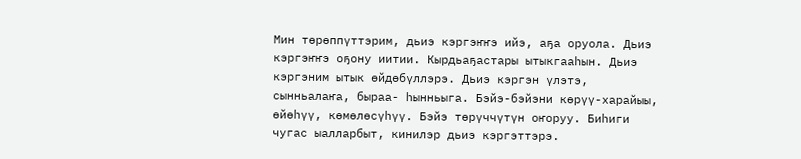Мин төрөппүттэрим, дьиэ кэргэҥҥэ ийэ, аҕа оруола. Дьиэ кэргэҥҥэ оҕону иитии. Кырдьаҕастары ытыкгааһын. Дьиэ кэргэним ытык өйдөбүллэрэ. Дьиэ кэргэн үлэтэ, сынньалаҥа, быраа- һынньыга. Бэйэ-бэйэни көрүү-харайыы, өйөһүү, көмөлөсүһүү. Бэйэ төрүччүтүн оҥоруу. Биһиги чугас ыалларбыт, кинилэр дьиэ кэргэттэрэ.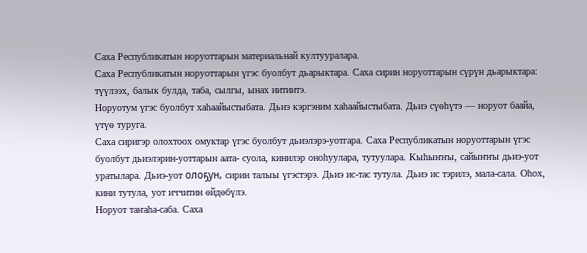Саха Республикатын норуоттарын материальнай култууралара.
Саха Республикатын норуоттарын үгэс буолбут дьарыктара. Саха сирин норуоттарын сүрүн дьарыктара: түүлээх, балык булда, таба, сылгы, ынах иитиитэ.
Норуотум үгэс буолбут хаһаайыстыбата. Дьиэ кэргэним хаһаайыстыбата. Дьиэ сүөһүтэ — норуот баайа, үтүө туруга.
Саха сиригэр олохтоох омуктар үгэс буолбут дьиэлэрэ-уотгара. Саха Республикатын норуоттарын үгэс буолбут дьиэлэрин-уоттарын аата- суола, кинилэр оноһуулара, тутуулара. Кыһыҥҥы, сайыҥҥы дьиэ-уот уратылара. Дьиэ-уот олоҕун, сирин талыы үгэстэрэ. Дьиэ ис-тас тутула. Дьиэ ис тэрилэ, мала-сала. Оһох, кини тутула, уот иччитин өйдөбүлэ.
Норуот таҥаһа-саба. Саха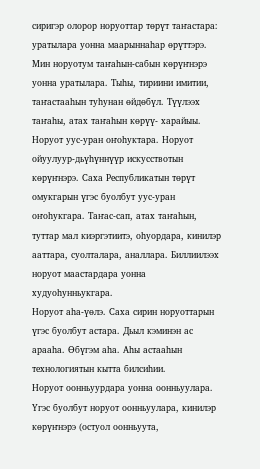сиригэр олорор норуоттар төрүт таҥастара: уратылара уонна маарыннаһар өрүттэрэ. Мин норуотум таҥаһын-сабын көрүҥнэрэ уонна уратылара. Тыһы, тириини имитии, таҥастааһын туһунан өйдөбүл. Түүлээх таҥаһы, атах таҥаһын көрүү- харайыы.
Норуот уус-уран оҥоһуктара. Норуот ойуулуур-дьүһүннүүр искусствотын көрүҥнэрэ. Саха Республикатын төрүт омукгарын үгэс буолбут уус-уран оҥоһукгара. Таҥас-сап, атах таҥаһын, туттар мал киэргэтиитэ, оһуордара, кинилэр ааттара, суолталара, аналлара. Биллиилээх норуот маастардара уонна худуоһунньукгара.
Норуот аһа-үөлэ. Саха сирин норуоттарын үгэс буолбут астара. Дьыл кэминэн ас арааһа. Өбүгэм аһа. Аһы астааһын технологиятын кытта билсиһии.
Норуот оонньуурдара уонна оонньуулара. Үгэс буолбут норуот оонньуулара, кинилэр көрүҥнэрэ (остуол оонньуута,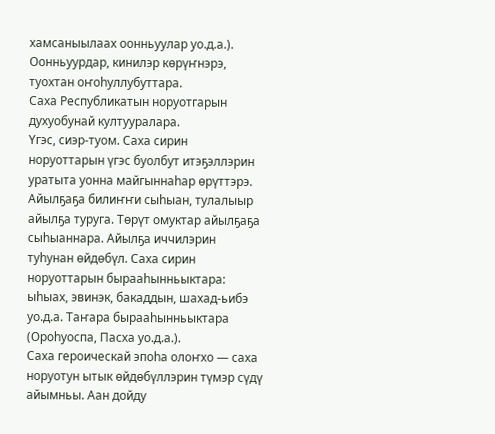хамсаныылаах оонньуулар уо.д.а.). Оонньуурдар, кинилэр көрүҥнэрэ, туохтан оҥоһуллубуттара.
Саха Республикатын норуотгарын духуобунай култууралара.
Үгэс, сиэр-туом. Саха сирин норуоттарын үгэс буолбут итэҕэллэрин уратыта уонна майгыннаһар өрүттэрэ. Айылҕаҕа билиҥҥи сыһыан, тулалыыр айылҕа туруга. Төрүт омуктар айылҕаҕа сыһыаннара. Айылҕа иччилэрин туһунан өйдөбүл. Саха сирин норуоттарын бырааһынньыктара: ыһыах, эвинэк, бакаддын, шахад-ьибэ уо.д.а. Таҥара бырааһынньыктара (Ороһуоспа, Пасха уо.д.а.).
Саха героическай эпоһа олоҥхо — саха норуотун ытык өйдөбүллэрин түмэр сүдү айымньы. Аан дойду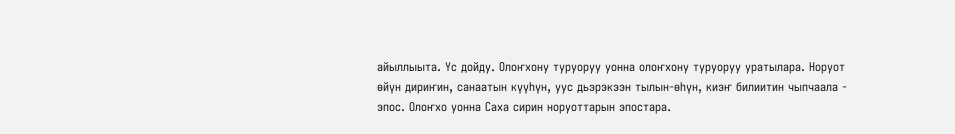айыллыыта. Үс дойду. Олоҥхону туруоруу уонна олоҥхону туруоруу уратылара. Норуот өйүн дириҥин, санаатын күүһүн, уус дьэрэкээн тылын-өһүн, киэҥ билиитин чыпчаала - эпос. Олоҥхо уонна Саха сирин норуоттарын эпостара.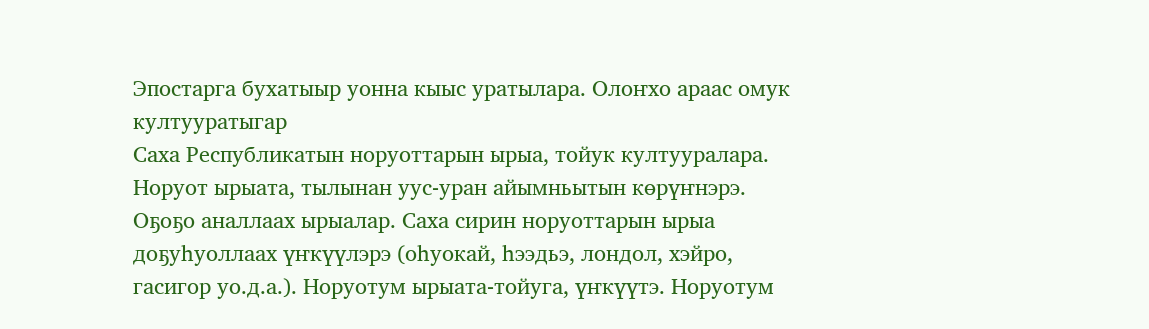Эпостарга бухатыыр уонна кыыс уратылара. Олоҥхо араас омук култууратыгар
Саха Республикатын норуоттарын ырыа, тойук култууралара. Норуот ырыата, тылынан уус-уран айымньытын көрүҥнэрэ. Оҕоҕо аналлаах ырыалар. Саха сирин норуоттарын ырыа доҕуһуоллаах үҥкүүлэрэ (оһуокай, һээдьэ, лондол, хэйро, гасигор уо.д.а.). Норуотум ырыата-тойуга, үҥкүүтэ. Норуотум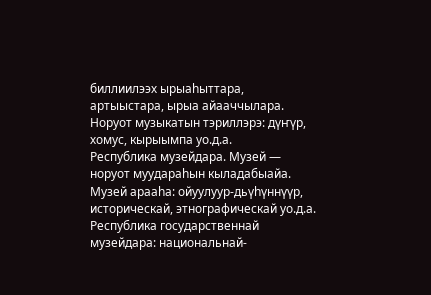биллиилээх ырыаһыттара, артыыстара, ырыа айааччылара. Норуот музыкатын тэриллэрэ: дүҥүр, хомус, кырыымпа уо.д.а.
Республика музейдара. Музей — норуот муудараһын кыладабыайа. Музей арааһа: ойуулуур-дьүһүннүүр, историческай, этнографическай уо.д.а. Республика государственнай музейдара: национальнай-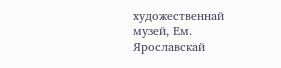художественнай музей, Ем. Ярославскай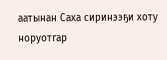аатынан Саха сиринээҕи хоту норуотгар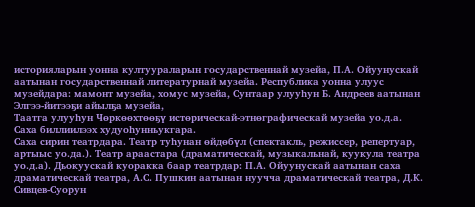историяларын уонна култуураларын государственнай музейа, П.А. Ойуунускай аатынан государственнай литературнай музейа. Республика уонна улуус музейдара: мамонт музейа, хомус музейа, Сунтаар улууһун Б. Андреев аатынан Элгээ-йитээҕи айылҕа музейа,
Таатга улууһун Чөркөөхтөөҕү истөрическай-этнөграфическай музейа уо.д.а. Саха биллиилээх худуоһунньукгара.
Саха сирин театрдара. Театр туһунан өйдөбүл (спектакль, режиссер, репертуар, артыыс уо.да.). Театр араастара (драматическай, музыкальнай, куукула театра уо.д.а). Дьокуускай куоракка баар театрдар: П.А. Ойуунускай аатынан саха драматическай театра, А.С. Пушкин аатынан нуучча драматическай театра, Д.К. Сивцев-Суорун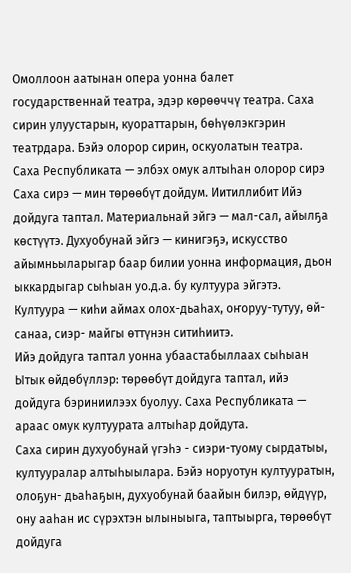Омоллоон аатынан опера уонна балет государственнай театра, эдэр көрөөччү театра. Саха сирин улуустарын, куораттарын, бөһүөлэкгэрин театрдара. Бэйэ олорор сирин, оскуолатын театра.
Саха Республиката — элбэх омук алтыһан олорор сирэ
Саха сирэ — мин төрөөбүт дойдум. Иитиллибит Ийэ дойдуга таптал. Материальнай эйгэ — мал-сал, айылҕа көстүүтэ. Духуобунай эйгэ — кинигэҕэ, искусство айымньыларыгар баар билии уонна информация, дьон ыккардыгар сыһыан уо.д.а. бу култуура эйгэтэ. Култуура — киһи аймах олох-дьаһах, оҥоруу-тутуу, өй-санаа, сиэр- майгы өттүнэн ситиһиитэ.
Ийэ дойдуга таптал уонна убаастабыллаах сыһыан
Ытык өйдөбүллэр: төрөөбүт дойдуга таптал, ийэ дойдуга бэриниилээх буолуу. Саха Республиката — араас омук култуурата алтыһар дойдута.
Саха сирин духуобунай үгэһэ - сиэри-туому сырдатыы, култууралар алтыһыылара. Бэйэ норуотун култууратын, олоҕун- дьаһаҕын, духуобунай баайын билэр, өйдүүр, ону ааһан ис сүрэхтэн ылыныыга, таптыырга, төрөөбүт дойдуга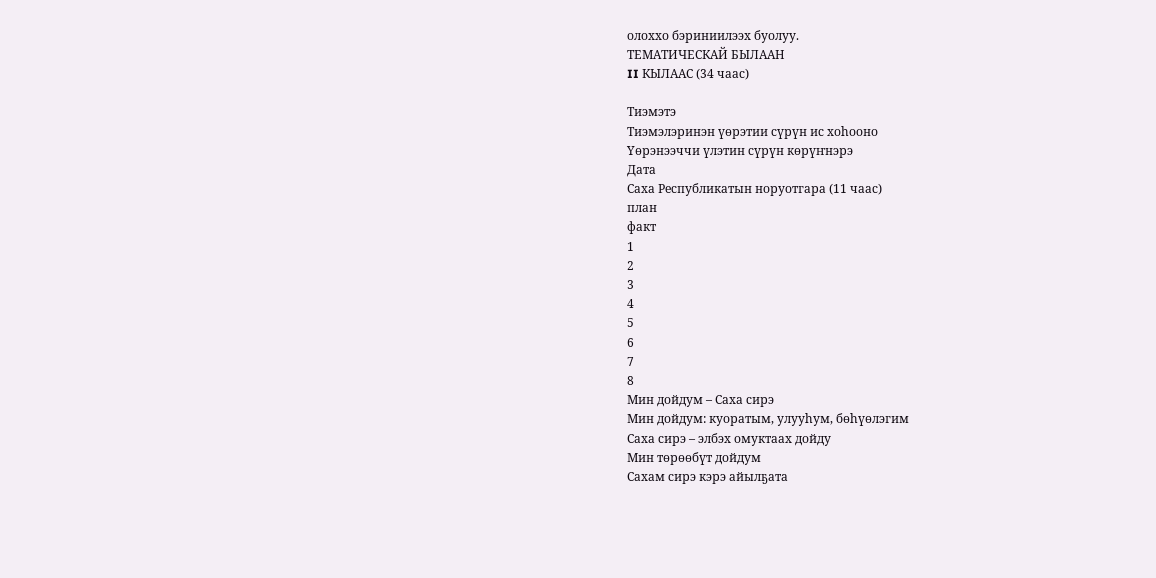олоххо бэриниилээх буолуу.
ТЕМАТИЧЕСКАЙ БЫЛААН
II КЫЛААС (34 чаас)

Тиэмэтэ
Тиэмэлэринэн үөрэтии сүрүн ис хоһооно
Үөрэнээччи үлэтин сүрүн көрүҥнэрэ
Дата
Саха Республикатын норуотгара (11 чаас)
план
факт
1
2
3
4
5
6
7
8
Мин дойдум – Саха сирэ
Мин дойдум: куоратым, улууһум, бөһүөлэгим
Саха сирэ – элбэх омуктаах дойду
Мин төрөөбүт дойдум
Сахам сирэ кэрэ айылҕата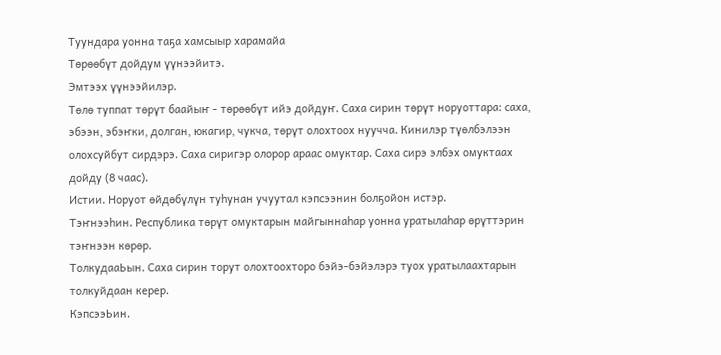Туундара уонна таҕа хамсыыр харамайа
Төрөөбүт дойдум үүнээйитэ.
Эмтээх үүнээйилэр.
Төлө туппат төрүт баайыҥ - төрөөбүт ийэ дойдуҥ. Саха сирин төрүт норуоттара: саха, эбээн, эбэҥки, долган, юкагир, чукча, төрүт олохтоох нуучча. Кинилэр түөлбэлээн олохсуйбут сирдэрэ. Саха сиригэр олорор араас омуктар. Саха сирэ элбэх омуктаах дойду (8 чаас).
Истии. Норуот өйдөбүлүн туһунан учуутал кэпсээнин болҕойон истэр.
Тэҥнээһин. Республика төрүт омуктарын майгыннаһар уонна уратылаһар өрүттэрин тэҥнээн көрөр.
ТолкудааЬын. Саха сирин торут олохтоохторо бэйэ-бэйэлэрэ туох уратылаахтарын толкуйдаан керер.
КэпсээЬин.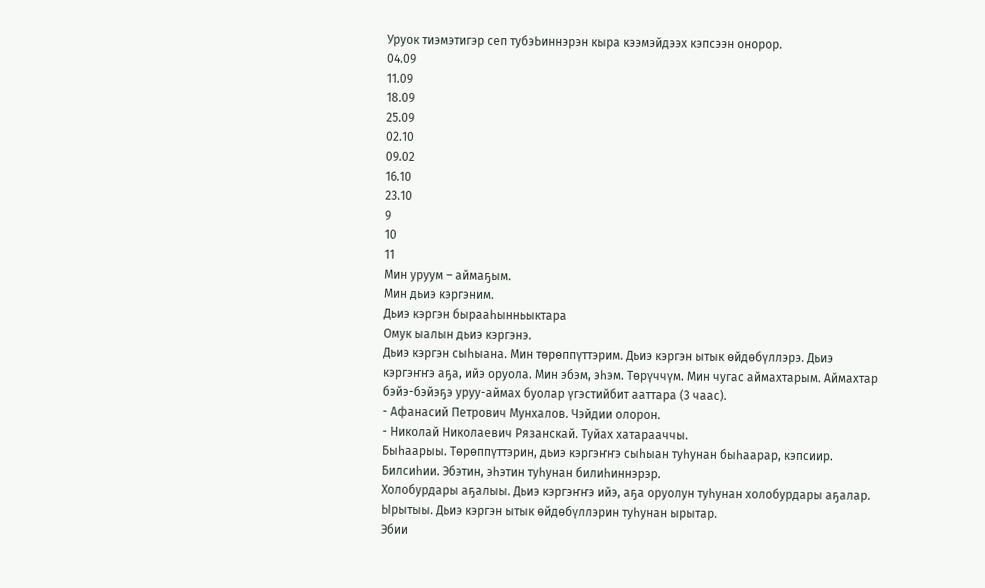Уруок тиэмэтигэр сеп тубэЬиннэрэн кыра кээмэйдээх кэпсээн онорор.
04.09
11.09
18.09
25.09
02.10
09.02
16.10
23.10
9
10
11
Мин уруум – аймаҕым.
Мин дьиэ кэргэним.
Дьиэ кэргэн бырааһынньыктара
Омук ыалын дьиэ кэргэнэ.
Дьиэ кэргэн сыһыана. Мин төрөппүттэрим. Дьиэ кэргэн ытык өйдөбүллэрэ. Дьиэ кэргэҥҥэ аҕа, ийэ оруола. Мин эбэм, эһэм. Төрүччүм. Мин чугас аймахтарым. Аймахтар бэйэ-бэйэҕэ уруу-аймах буолар үгэстийбит ааттара (3 чаас).
- Афанасий Петрович Мунхалов. Чэйдии олорон.
- Николай Николаевич Рязанскай. Туйах хатарааччы.
Быһаарыы. Төрөппүттэрин, дьиэ кэргэҥҥэ сыһыан туһунан быһаарар, кэпсиир.
Билсиһии. Эбэтин, эһэтин туһунан билиһиннэрэр.
Холобурдары аҕалыы. Дьиэ кэргэҥҥэ ийэ, аҕа оруолун туһунан холобурдары аҕалар.
Ырытыы. Дьиэ кэргэн ытык өйдөбүллэрин туһунан ырытар.
Эбии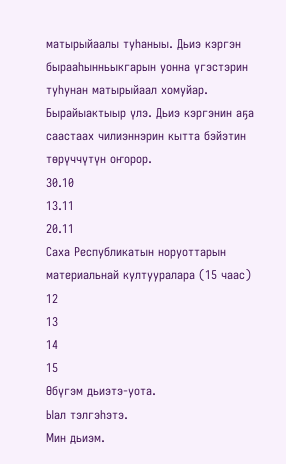матырыйаалы туһаныы. Дьиэ кэргэн бырааһынньыкгарын уонна үгэстэрин туһунан матырыйаал хомуйар.
Бырайыактыыр үлэ. Дьиэ кэргэнин аҕа саастаах чилиэннэрин кытта бэйэтин төрүччүтүн оҥорор.
30.10
13.11
20.11
Саха Республикатын норуоттарын материальнай култууралара (15 чаас)
12
13
14
15
Өбүгэм дьиэтэ-уота.
Ыал тэлгэһэтэ.
Мин дьиэм.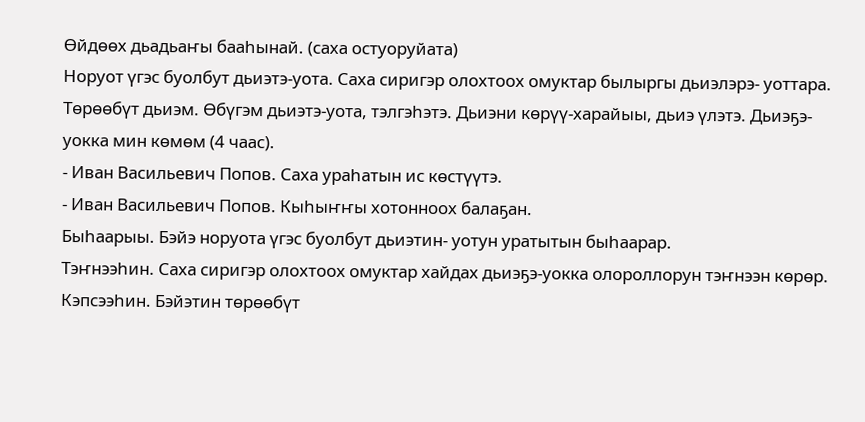Өйдөөх дьадьаҥы бааһынай. (саха остуоруйата)
Норуот үгэс буолбут дьиэтэ-уота. Саха сиригэр олохтоох омуктар былыргы дьиэлэрэ- уоттара. Төрөөбүт дьиэм. Өбүгэм дьиэтэ-уота, тэлгэһэтэ. Дьиэни көрүү-харайыы, дьиэ үлэтэ. Дьиэҕэ-уокка мин көмөм (4 чаас).
- Иван Васильевич Попов. Саха ураһатын ис көстүүтэ.
- Иван Васильевич Попов. Кыһыҥҥы хотонноох балаҕан.
Быһаарыы. Бэйэ норуота үгэс буолбут дьиэтин- уотун уратытын быһаарар.
Тэҥнээһин. Саха сиригэр олохтоох омуктар хайдах дьиэҕэ-уокка олороллорун тэҥнээн көрөр. Кэпсээһин. Бэйэтин төрөөбүт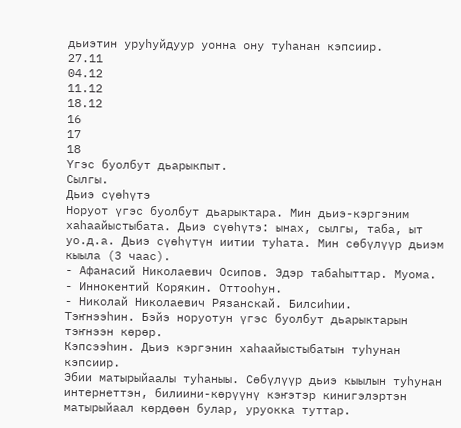дьиэтин уруһуйдуур уонна ону туһанан кэпсиир.
27.11
04.12
11.12
18.12
16
17
18
Үгэс буолбут дьарыкпыт.
Сылгы.
Дьиэ сүөһүтэ
Норуот үгэс буолбут дьарыктара. Мин дьиэ-кэргэним хаһаайыстыбата. Дьиэ сүөһүтэ: ынах, сылгы, таба, ыт уо.д.а. Дьиэ сүөһүтүн иитии туһата. Мин сөбүлүүр дьиэм кыыла (3 чаас).
- Афанасий Николаевич Осипов. Эдэр табаһыттар. Муома.
- Иннокентий Корякин. Оттооһун.
- Николай Николаевич Рязанскай. Билсиһии.
Тэҥнээһин. Бэйэ норуотун үгэс буолбут дьарыктарын тэҥнээн көрөр.
Кэпсээһин. Дьиэ кэргэнин хаһаайыстыбатын туһунан кэпсиир.
Эбии матырыйаалы туһаныы. Сөбүлүүр дьиэ кыылын туһунан интернеттэн, билиини-көрүүнү кэҥэтэр кинигэлэртэн матырыйаал көрдөөн булар, уруокка туттар.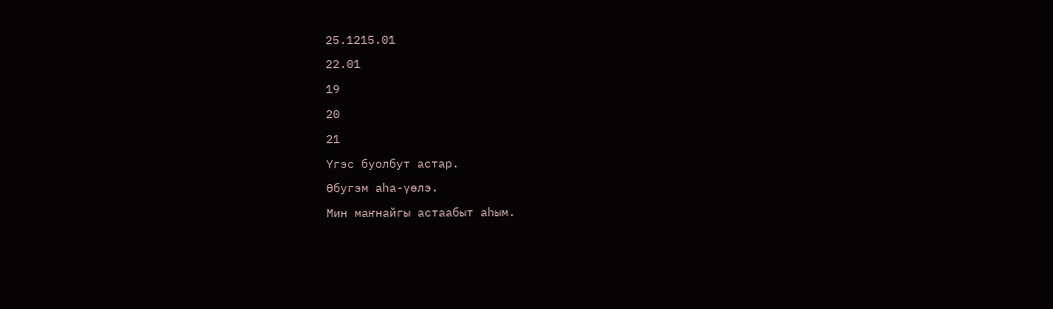25.1215.01
22.01
19
20
21
Үгэс буолбут астар.
Өбугэм аһа-үөлэ.
Мин маҥнайгы астаабыт аһым.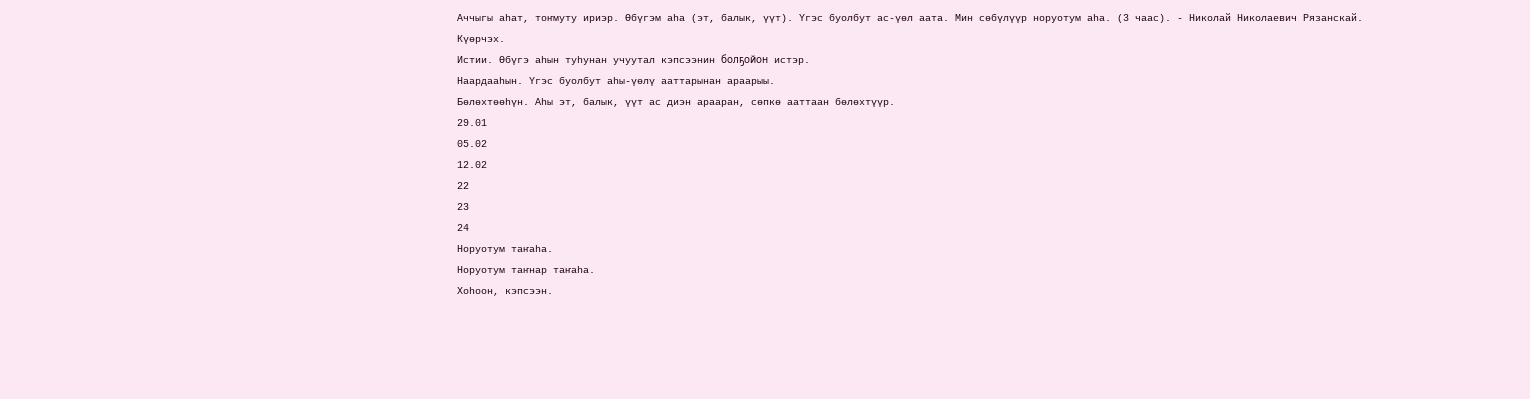Аччыгы аһат, тоҥмуту ириэр. Өбүгэм аһа (эт, балык, үүт). Үгэс буолбут ас-үөл аата. Мин сөбүлүүр норуотум аһа. (3 чаас). - Николай Николаевич Рязанскай. Күөрчэх.
Истии. Өбүгэ аһын туһунан учуутал кэпсээнин болҕойон истэр.
Наардааһын. Үгэс буолбут аһы-үөлү ааттарынан араарыы.
Бөлөхтөөһүн. Аһы эт, балык, үүт ас диэн арааран, сөпкө ааттаан бөлөхтүүр.
29.01
05.02
12.02
22
23
24
Норуотум таҥаһа.
Норуотум таҥнар таҥаһа.
Хоһоон, кэпсээн.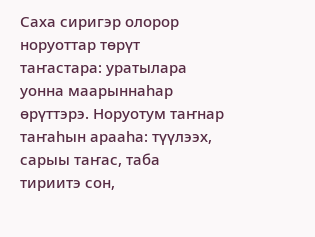Саха сиригэр олорор норуоттар төрүт таҥастара: уратылара уонна маарыннаһар өрүттэрэ. Норуотум таҥнар таҥаһын арааһа: түүлээх, сарыы таҥас, таба тириитэ сон,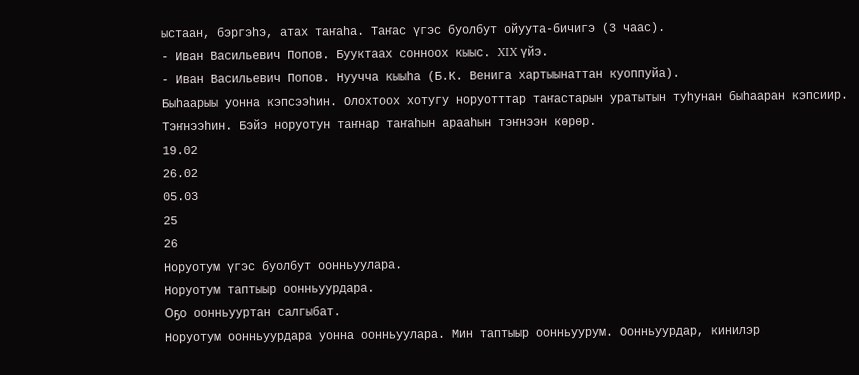ыстаан, бэргэһэ, атах таҥаһа. Таҥас үгэс буолбут ойуута-бичигэ (3 чаас).
- Иван Васильевич Попов. Бууктаах сонноох кыыс. XIX үйэ.
- Иван Васильевич Попов. Нуучча кыыһа (Б.К. Венига хартыынаттан куоппуйа).
Быһаарыы уонна кэпсээһин. Олохтоох хотугу норуотттар таҥастарын уратытын туһунан быһааран кэпсиир.
Тэҥнээһин. Бэйэ норуотун таҥнар таҥаһын арааһын тэҥнээн көрөр.
19.02
26.02
05.03
25
26
Норуотум үгэс буолбут оонньуулара.
Норуотум таптыыр оонньуурдара.
Оҕо оонньууртан салгыбат.
Норуотум оонньуурдара уонна оонньуулара. Мин таптыыр оонньуурум. Оонньуурдар, кинилэр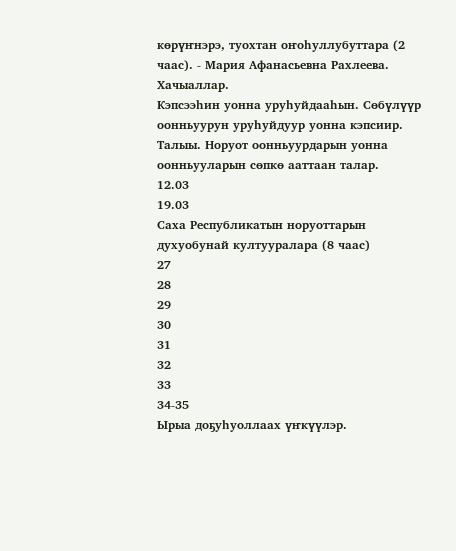көрүҥнэрэ, туохтан оҥоһуллубуттара (2 чаас). - Мария Афанасьевна Рахлеева. Хачыаллар.
Кэпсээһин уонна уруһуйдааһын. Сөбүлүүр оонньуурун уруһуйдуур уонна кэпсиир.
Талыы. Норуот оонньуурдарын уонна оонньууларын сөпкө ааттаан талар.
12.03
19.03
Саха Республикатын норуоттарын духуобунай култууралара (8 чаас)
27
28
29
30
31
32
33
34-35
Ырыа доҕуһуоллаах үҥкүүлэр.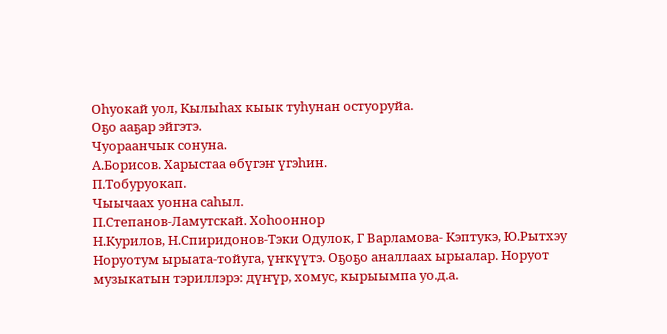Оһуокай уол, Кылыһах кыык туһунан остуоруйа.
Оҕо ааҕар эйгэтэ.
Чуораанчык сонуна.
А.Борисов. Харыстаа өбүгэҥ үгэһин.
П.Тобуруокап.
Чыычаах уонна саһыл.
П.Степанов-Ламутскай. Хоһооннор
Н.Курилов, Н.Спиридонов-Тэки Одулок, Г Варламова- Кэптукэ, Ю.Рытхэу
Норуотум ырыата-тойуга, үҥкүүтэ. Оҕоҕо аналлаах ырыалар. Норуот музыкатын тэриллэрэ: дүҥүр, хомус, кырыымпа уо.д.а.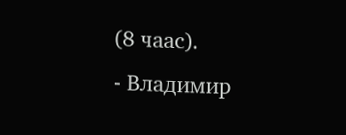(8 чаас).
- Владимир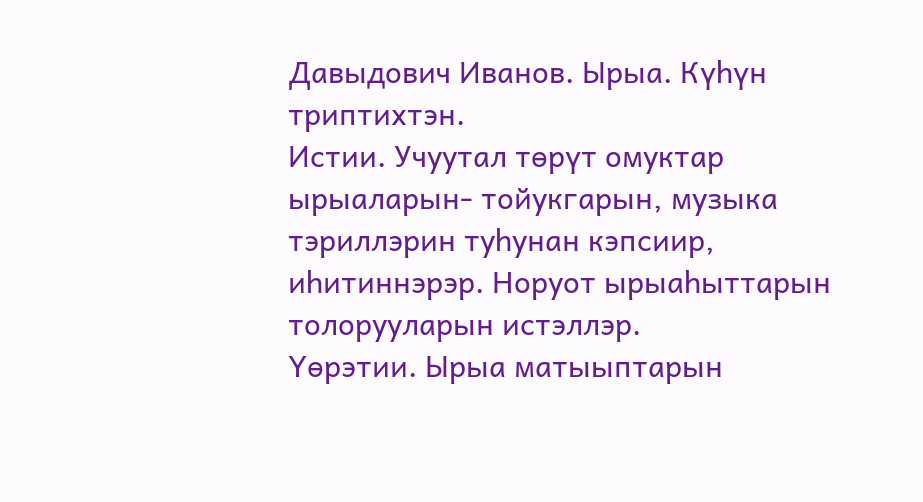Давыдович Иванов. Ырыа. Күһүн триптихтэн.
Истии. Учуутал төрүт омуктар ырыаларын- тойукгарын, музыка тэриллэрин туһунан кэпсиир, иһитиннэрэр. Норуот ырыаһыттарын толорууларын истэллэр.
Үөрэтии. Ырыа матыыптарын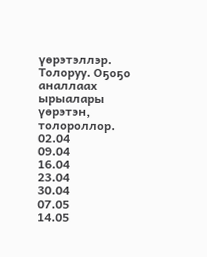үөрэтэллэр.
Толоруу. Оҕоҕо аналлаах ырыалары үөрэтэн, толороллор.
02.04
09.04
16.04
23.04
30.04
07.05
14.05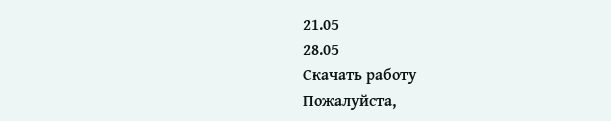21.05
28.05
Скачать работу
Пожалуйста,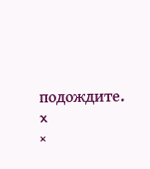подождите.
x
×